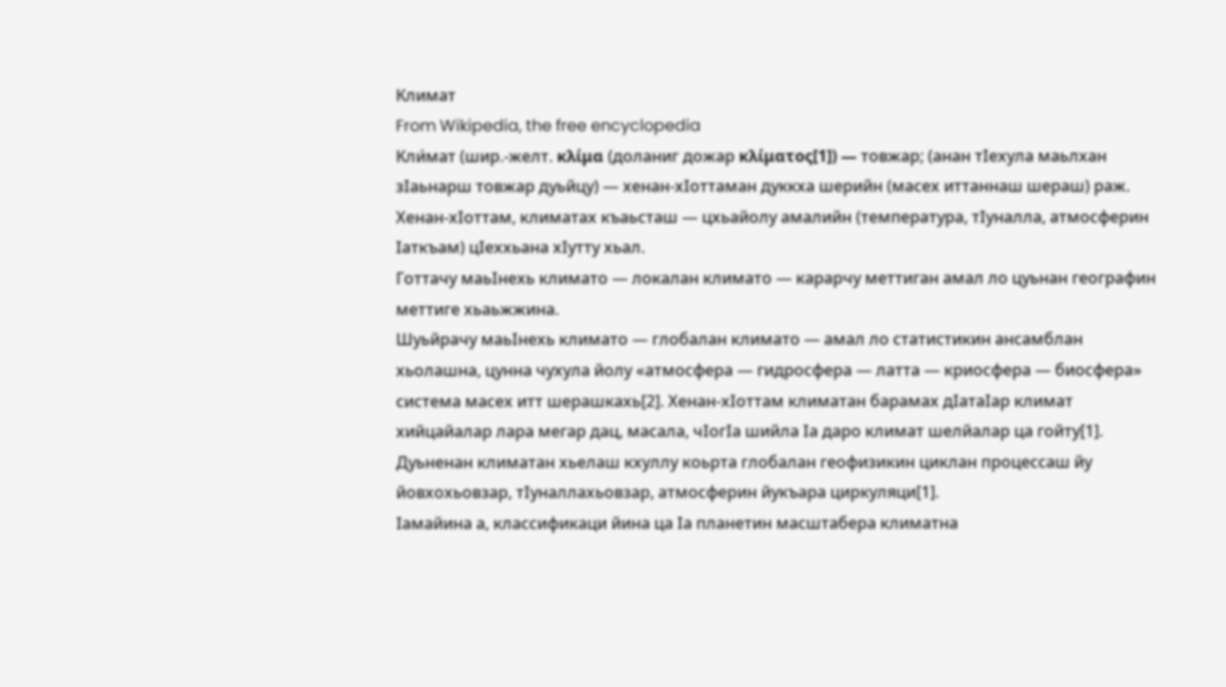Климат
From Wikipedia, the free encyclopedia
Кли́мат (шир.-желт. κλίμα (доланиг дожар κλίματος[1]) — товжар; (анан тӀехула маьлхан зӀаьнарш товжар дуьйцу) — хенан-хӀоттаман дуккха шерийн (масех иттаннаш шераш) раж. Хенан-хӀоттам, климатах къаьсташ — цхьайолу амалийн (температура, тӀуналла, атмосферин Ӏаткъам) цӀеххьана хӀутту хьал.
Готтачу маьӀнехь климато — локалан климато — карарчу меттиган амал ло цуьнан географин меттиге хьаьжжина.
Шуьйрачу маьӀнехь климато — глобалан климато — амал ло статистикин ансамблан хьолашна, цунна чухула йолу «атмосфера — гидросфера — латта — криосфера — биосфера» система масех итт шерашкахь[2]. Хенан-хӀоттам климатан барамах дӀатаӀар климат хийцайалар лара мегар дац, масала, чӀогӀа шийла Ӏа даро климат шелйалар ца гойту[1].
Дуьненан климатан хьелаш кхуллу коьрта глобалан геофизикин циклан процессаш йу йовхохьовзар, тӀуналлахьовзар, атмосферин йукъара циркуляци[1].
Ӏамайина а, классификаци йина ца Ӏа планетин масштабера климатна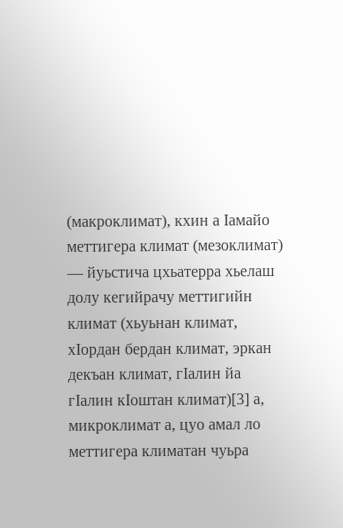(макроклимат), кхин а Ӏамайо меттигера климат (мезоклимат) — йуьстича цхьатерра хьелаш долу кегийрачу меттигийн климат (хьуьнан климат, хӀордан бердан климат, эркан декъан климат, гӀалин йа гӀалин кӀоштан климат)[3] а, микроклимат а, цуо амал ло меттигера климатан чуьра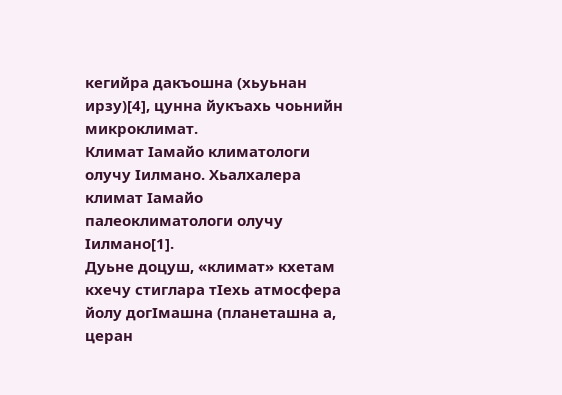кегийра дакъошна (хьуьнан ирзу)[4], цунна йукъахь чоьнийн микроклимат.
Климат Ӏамайо климатологи олучу Ӏилмано. Хьалхалера климат Ӏамайо палеоклиматологи олучу Ӏилмано[1].
Дуьне доцуш, «климат» кхетам кхечу стиглара тӀехь атмосфера йолу догӀмашна (планеташна а, церан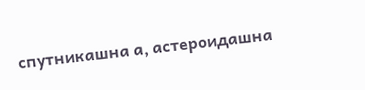спутникашна а, астероидашна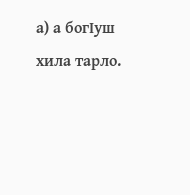а) а богӀуш хила тарло.